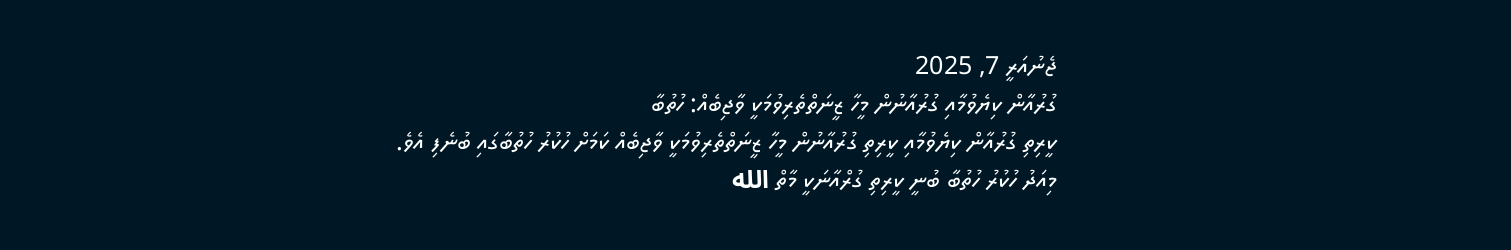ޖެނުއަރީ 7, 2025
ގުރުއާން ކިޔެވުމާއި ގުރުއާނުން މީހާ ޒީނަތްތެރިވުމަކީ ވާޖިބެއް: ހުތުބާ
ކީރިތި ގުރުއާން ކިޔެވުމާއި ކީރިތި ގުރުއާނުން މީހާ ޒީނަތްތެރިވުމަކީ ވާޖިބެއް ކަމަށް ހުކުރު ހުތުބާގައި ބުނެފި އެވެ.
މިއަދު ހުކުރު ހުތުބާ ބުނީ ކީރިތި ގުރްއާނަކީ މާތް الله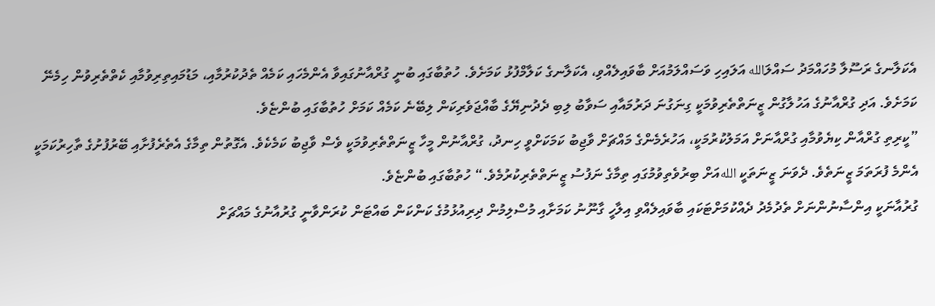އެކަލާނގެ ރަސޫލާ މުހައްމަދު ސައްލަالله އަލައިހި ވަސައްލަމުއަށް ބާވައިލެއްވި، އެކަލާނގެ ކަލާމްފުޅު ކަމަށެވެ. ހުތުބާގައި ބުނީ ގުރްއާނުގައިވާ އެންމެހައި ކަމެއް ތެދުކުރުމާއި، މަޑުމައިތިރިވުމާއި ކެތްތެރިވުން ހިމެނޭ ކަމަށެވެ. އަދި ގުރްއާނުގެ އަހުލާގުން ޒީނަތްތެރިވުމަކީ ގިނަގުނަ ދަރުމައާއި ސަވާބު ލިބި ދެދުނިޔޭގެ ބާއްޖަވެރިކަން ލިބޭނެ ކަމެއް ކަމަށް ހުތުބާގައި ބުންޏެވެ.
”ކީރިތި ގުރްއާން ކިޔެވުމާއި ގުރްއާނަށް އަމަލުކުރުމަކީ، އަހުރެމެންގެ މައްޗަށް ވާޖިބު ކަމަކަށްވީ ހިނދު، ގުރްއާނުން މީހާ ޒީނަތްތެރިވުމަކީ ވެސް ވާޖިބު ކަމެކެވެ. އެގޮތުން ތިމާގެ އެތެރެފުށާއި ބޭރުފުށުގެ ތާހިރުކަމަކީ އެންމެ ފުރަތަމަ ޒީނަތެވެ. ދެވަނަ ޒީނަތަކީ اللهއަށް ބިރުވެތިވުމުގައި ތިމާގެ ނަފުސު ޒީނަތްތެރިކުރުމެވެ.“ ހުތުބާގައި ބުންޏެވެ.
ގުރުއާނަކީ އިންސާނުންނަށް ތެދުމެދު ދެއްކުމަށްޓަކައި ބާވައިލެއްވި އިލާހީ ގާނޫނު ކަމަށާއި މުސްލިމުން ދިރިއުޅުމުގެ ކަންކަން ބައްޓަން ކުރަންވާނީ ގުރުއާނުގެ މައްޗަށް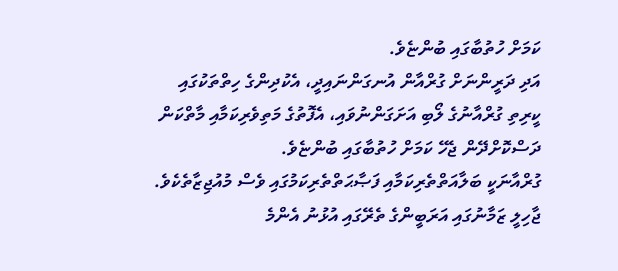ކަމަށް ހުތުބާގައި ބުންޏެވެ.
އަދި ދަރީންނަށް ގުރްއާން އުނގަންނައިދީ، އެކުދިންގެ ހިތްތަކުގައި ކީރިތި ގުރްއާނުގެ ލޯބި އަށަގަންނުވައި، އެފޮތުގެ މަތިވެރިކަމާއި މާތްކަން ދަސްކޮށްދޭން ޖެހޭ ކަމަށް ހުތުބާގައި ބުންޏެވެ.
ގުރްއާނަކީ ބަލާއަތްތެރިކަމާއި ފަޞާޙަތްތެރިކަމުގައި ވެސް މުއުޖިޒާތެކެވެ. ޖާހިލީ ޒަމާނުގައި އަރަބީންގެ ތެރޭގައި އުޅުނު އެންމެ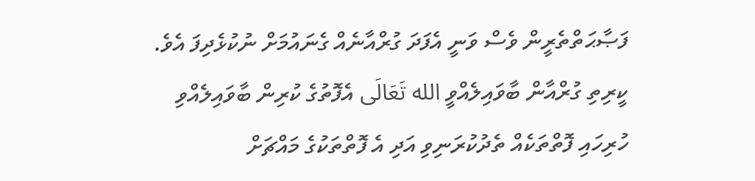ފަޞާޙަތްތެރީން ވެސް ވަނީ އެފަދަ ގުރްއާނެއް ގެނައުމަށް ނުކުޅެދިފަ އެވެ. ކީރިތި ގުރްއާން ބާވައިލެއްވީ الله تَعَالَى އެފޮތުގެ ކުރިން ބާވައިލެއްވި ހުރިހައި ފޮތްތަކެއް ތެދުކުރަނިވި އަދި އެ ފޮތްތަކުގެ މައްޗަށް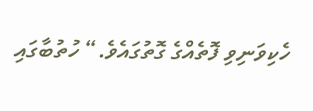ހެކިވަނިވި ފޮތެއްގެ ގޮތުގައެވެ.“ ހުތުބާގައި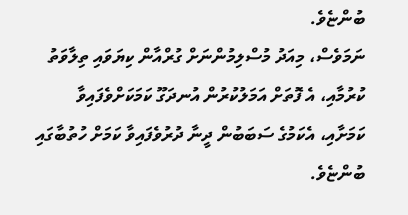ބުންޏެވެ.
ނަމަވެސް، މިއަދު މުސްލިމުންނަށް ގުރްއާން ކިޔަވައި ތިލާވަތު ކުރުމާއި، އެ ފޮތަށް އަމަލުކުރުން އުނދަގޫ ކަމަކަށްވެފައިވާ ކަމަށާއި، އެކަމުގެ ސަބަބުން ދީނާ ދުރުވެފައިވާ ކަމަށް ހުތުބާގައި ބުންޏެވެ.